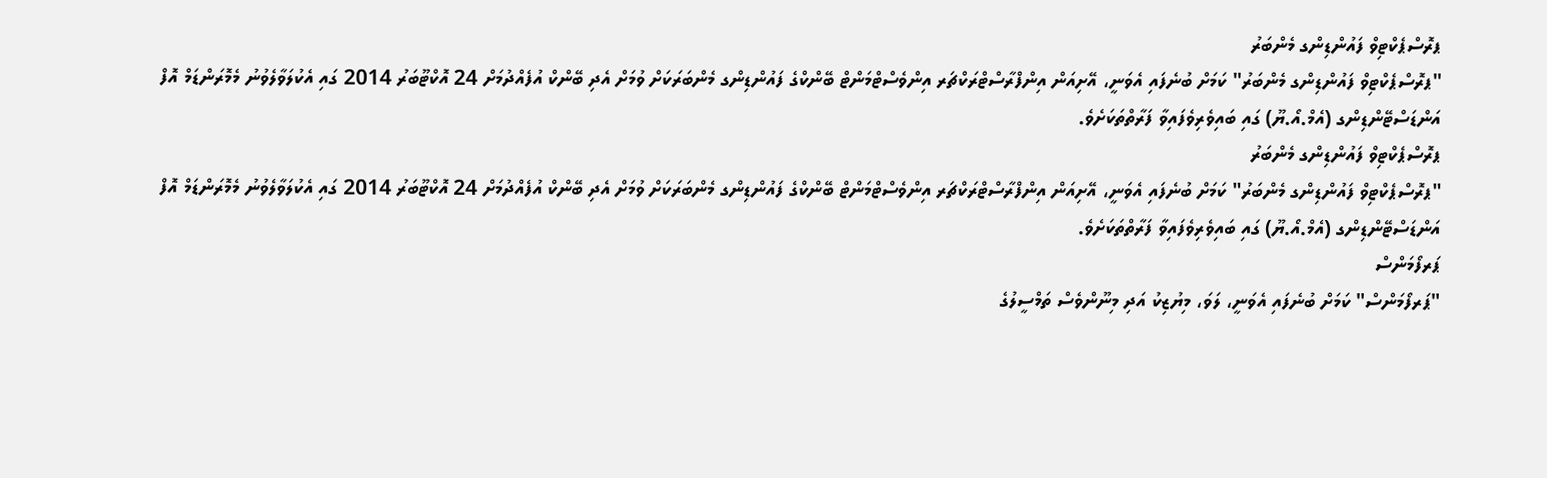ޕރޮސްޕެކްޓިވް ފައުންޑިންގ މެންބަރު
"ޕރޮސްޕެކްޓިވް ފައުންޑިންގ މެންބަރު" ކަމަށް ބުނެފައި އެވަނީ، އޭށިއަން އިންފްރާސްޓްރަކްޗަރ އިންވެސްޓްމަންޓް ބޭންކްގެ ފައުންޑިންގ މެންބަރަކަށް ވުމަށް އެދި ބޭންކް އުފެއްދުމަށް 24 އޮކްޓޫބަރު 2014 ގައި އެކުލަވާލެވުނު މެމޮރަންޑަމް އޮފް އަންޑަސްޓޭންޑިންގ (އެމް.އޯ.ޔޫ) ގައި ބައިވެރިވެފައިވާ ފަރާތްތަކަށެވެ.
ޕރޮސްޕެކްޓިވް ފައުންޑިންގ މެންބަރު
"ޕރޮސްޕެކްޓިވް ފައުންޑިންގ މެންބަރު" ކަމަށް ބުނެފައި އެވަނީ، އޭށިއަން އިންފްރާސްޓްރަކްޗަރ އިންވެސްޓްމަންޓް ބޭންކްގެ ފައުންޑިންގ މެންބަރަކަށް ވުމަށް އެދި ބޭންކް އުފެއްދުމަށް 24 އޮކްޓޫބަރު 2014 ގައި އެކުލަވާލެވުނު މެމޮރަންޑަމް އޮފް އަންޑަސްޓޭންޑިންގ (އެމް.އޯ.ޔޫ) ގައި ބައިވެރިވެފައިވާ ފަރާތްތަކަށެވެ.
ޕަރފޯމަންސް
"ޕަރފޯމަންސް" ކަމަށް ބުނެފައި އެވަނީ، ލަވަ، މިޔުޒިކު އަދި މިނޫންވެސް ތަމްސީލުގެ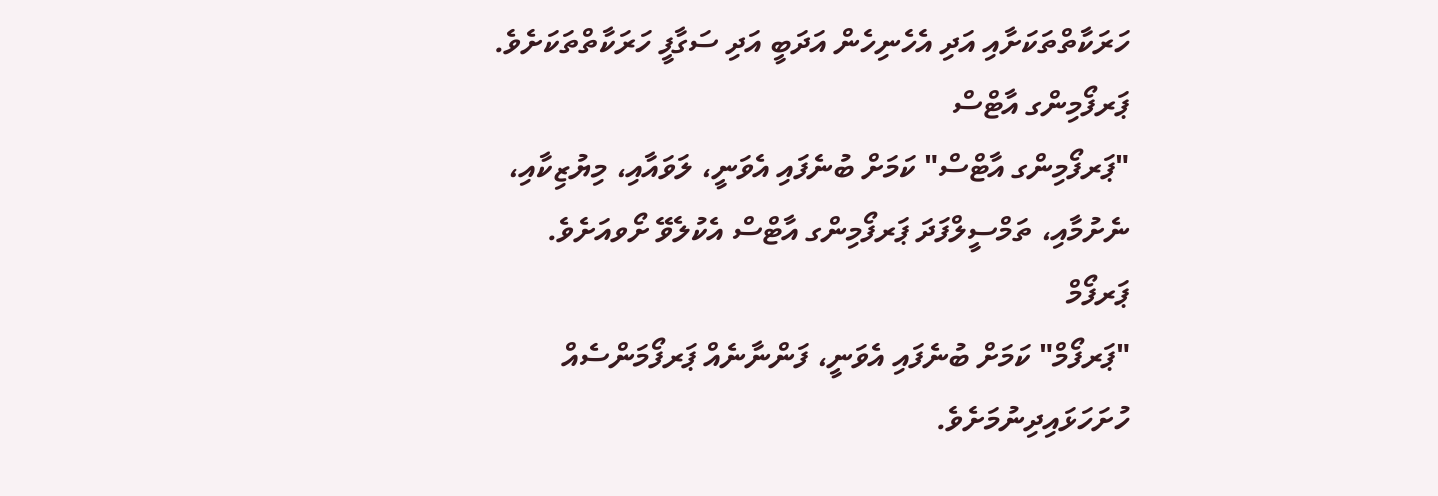ހަރަކާތްތަކަށާއި އަދި އެހެނިހެން އަދަބީ އަދި ސަގާފީ ހަރަކާތްތަކަށެވެ.
ޕަރފޯމިންގ އާޓްސް
"ޕަރފޯމިންގ އާޓްސް" ކަމަށް ބުނެފައި އެވަނީ، ލަވައާއި، މިޔުޒިކާއި، ނެށުމާއި، ތަމްސީލްފަދަ ޕަރފޯމިންގ އާޓްސް އެކުލެވޭ ށޯވއަށެވެ.
ޕަރފޯމް
"ޕަރފޯމް" ކަމަށް ބުނެފައި އެވަނީ، ފަންނާނެއް ޕަރފޯމަންސެއް ހުށަހަޅައިދިނުމަށެވެ.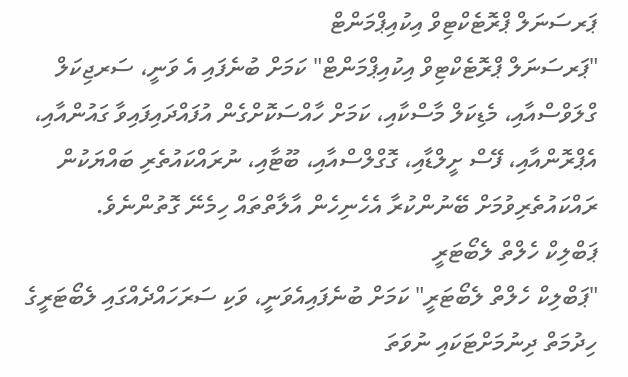ޕަރސަނަލް ޕްރޮޓެކްޓިވް އިކުއިޕްމަންޓް
"ޕަރސަނަލް ޕްރޮޓެކްޓިވް އިކުއިޕްމަންޓް" ކަމަށް ބުނެފައި އެ ވަނީ، ސަރޖިކަލް ގްލަވްސްއާއި، މެޑިކަލް މާސްކާއި، ކަމަށް ހާއްސަކޮށްގެން އުފައްދައިފައިވާ ގައުންއާއި، އެޕްރޮންއާއި، ފޭސް ށީލްޑާއި، ގޮގްލްސްއާއި، ބޫޓާއި، ނުރައްކައުތެރި ބައްޔަކުން ރައްކައުތެރިވުމަށް ބޭނުންކުރާ އެހެނިހެން އާލާތްތައް ހިމެނޭ ގޮތުންނެވެ.
ޕަބްލިކް ހެލްތް ލެބޯޓަރީ
"ޕަބްލިކް ހެލްތް ލެބޯޓަރީ" ކަމަށް ބުނެފައިއެވަނީ، ވަކި ސަރަހައްދެއްގައި ލެބޯޓަރީގެ ހިދުމަތް ދިނުމަށްޓަކައި ނުވަތަ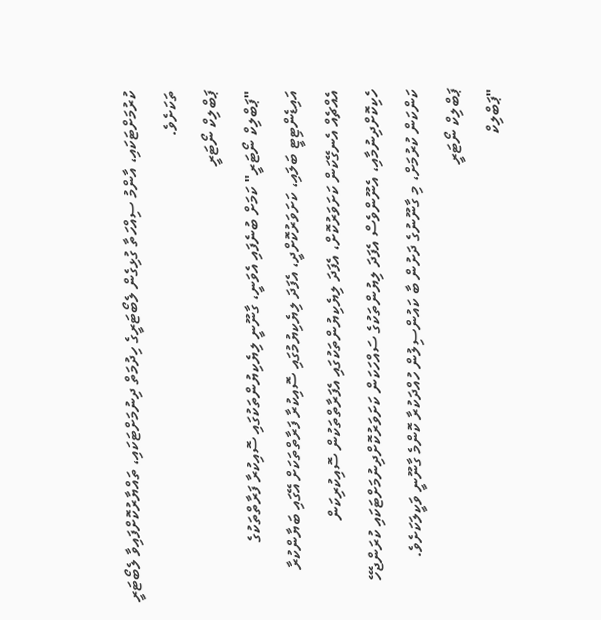ކުރުމަށްޓަކައި، އާންމު ސިއްހަތާ ގުޅިގެން ލެބޯޓަރީގެ ހިދުމަތް ދިނުމަށްޓަކައި، ތައްޔާރުކޮށްފައިވާ ލެބޯޓަރީ ތަކަށެވެ.
ޕަބްލިކް ނޯޓަރީ
"ޕަބްލިކް ނޯޓަރީ" ކަމަށް ބުނެފައި އެވަނީ، ގާނޫނީ ލިޔެކިޔުންތަކުގައި ސޮއިކުރާ ފަރާތްތަކުގެ އައިޑެންޓިޓީ ބަލައި، ކަށަވަރުކޮށްދީ، އެފަދަ ލިޔެކިޔުމުގައި ސޮއިކުރާ ފަރާތްތަކަށް އޭގައި ބަޔާންކުރާ އެއްޗެއް އެނގޭކަން ކަށަވަރުކޮށް، އެފަދަ ލިޔެކިޔުންތަކުގައި އެފަރާތްތަކުން ސޮއިކުރިކަން ހެކިކޮށްދިނުމާއި، އެނޫންވެސް އެފަދަ ލިޔުންތަކުގެ ސައްހަކަން ކަށަވަރުކޮށްދިނުމަށްޓަކައި ކުރަންޖެހޭ ކަންކަން ކުރުމަށް، މި ގާނޫނުގެ ދަށުން ބާ ކައުންސިލުން ހުއްދަކުރާ ކޮންމެ ގާނޫނީ ވަކީލަކަށެވެ.
ޕަބްލިކް ނޯޓަރީ
"ޕަބްލިކް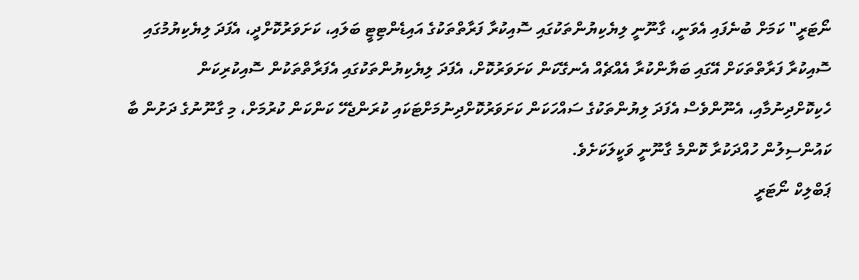ނޯޓަރީ" ކަމަށް ބުނެފައި އެވަނީ، ގާނޫނީ ލިޔެކިޔުންތަކުގައި ސޮއިކުރާ ފަރާތްތަކުގެ އައިޑެންޓިޓީ ބަލައި، ކަށަވަރުކޮށްދީ، އެފަދަ ލިޔެކިޔުމުގައި ސޮއިކުރާ ފަރާތްތަކަށް އޭގައި ބަޔާންކުރާ އެއްޗެއް އެނގޭކަން ކަށަވަރުކޮށް، އެފަދަ ލިޔެކިޔުންތަކުގައި އެފަރާތްތަކުން ސޮއިކުރިކަން ހެކިކޮށްދިނުމާއި، އެނޫންވެސް އެފަދަ ލިޔުންތަކުގެ ސައްހަކަން ކަށަވަރުކޮށްދިނުމަށްޓަކައި ކުރަންޖެހޭ ކަންކަން ކުރުމަށް، މި ގާނޫނުގެ ދަށުން ބާ ކައުންސިލުން ހުއްދަކުރާ ކޮންމެ ގާނޫނީ ވަކީލަކަށެވެ.
ޕަބްލިކް ނޯޓަރީ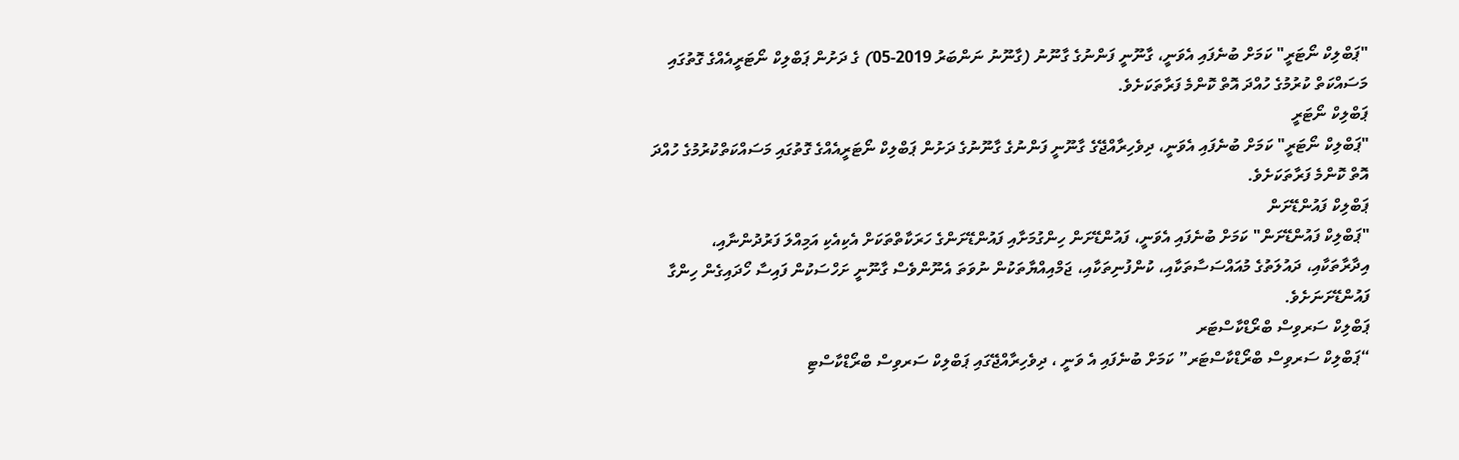"ޕަބްލިކް ނޯޓަރީ" ކަމަށް ބުނެފައި އެވަނީ، ގާނޫނީ ފަންނުގެ ގާނޫނު (ގާނޫނު ނަންބަރު 2019-05) ގެ ދަށުން ޕަބްލިކް ނޯޓަރީއެއްގެ ގޮތުގައި މަސައްކަތް ކުރުމުގެ ހުއްދަ އޮތް ކޮންމެ ފަރާތަކަށެވެ.
ޕަބްލިކް ނޯޓަރީ
"ޕަބްލިކް ނޯޓަރީ" ކަމަށް ބުނެފައި އެވަނީ، ދިވެހިރާއްޖޭގެ ގާނޫނީ ފަންނުގެ ގާނޫނުގެ ދަށުން ޕަބްލިކް ނޯޓަރީއެއްގެ ގޮތުގައި މަސައްކަތްކުރުމުގެ ހުއްދަ އޮތް ކޮންމެ ފަރާތަކަށެވެ.
ޕަބްލިކް ފައުންޑޭށަން
"ޕަބްލިކް ފައުންޑޭށަން" ކަމަށް ބުނެފައި އެވަނީ، ފައުންޑޭށަން ހިންގުމަށާއި ފައުންޑޭށަންގެ ހަރަކާތްތަކަށް އެކިއެކި އަމިއްލަ ފަރުދުންނާއި، އިދާރާތަކާއި، ދައުލަތުގެ މުއައްސަސާތަކާއި، ކުންފުނިތަކާއި، ޖަމްއިއްޔާތަކުން ނުވަތަ އެނޫންވެސް ގާނޫނީ ށަހްސަކުން ފައިސާ ހޯދައިގެން ހިންގާ ފައުންޑޭށަނަށެވެ.
ޕަބްލިކް ސަރވިސް ބްރޯޑްކާސްޓަރ
“ޕަބްލިކް ސަރވިސް ބްރޯޑްކާސްޓަރ” ކަމަށް ބުނެފައި އެ ވަނީ ، ދިވެހިރާއްޖޭގައި ޕަބްލިކް ސަރވިސް ބްރޯޑްކާސްޓި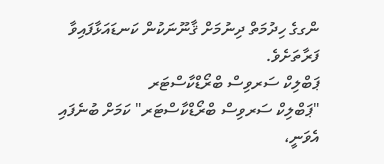ންގގެ ހިދުމަތް ދިނުމަށް ޤާނޫނަކުން ކަނޑައަޅާފައިވާ ފަރާތަށެވެ.
ޕަބްލިކް ސަރވިސް ބްރޯޑްކާސްޓަރ
"ޕަބްލިކް ސަރވިސް ބްރޯޑްކާސްޓަރ" ކަމަށް ބުނެފައި އެވަނީ،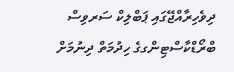ދިވެހިރާއްޖޭގައި ޕަބްލިކް ސަރވިސް ބްރޯޑްކާސްޓިންގގެ ހިދުމަތް ދިނުމަށް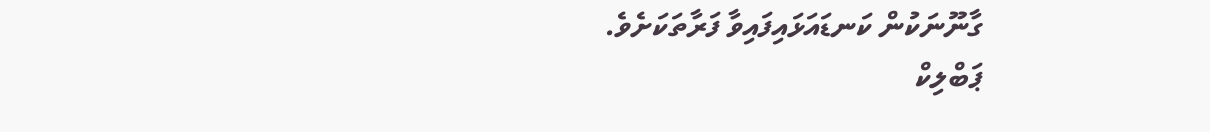ގާނޫނަކުން ކަނޑައަޅައިފައިވާ ފަރާތަކަށެވެ.
ޕަބްލިކް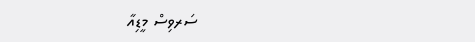ސަރވިސް މީޑިއާ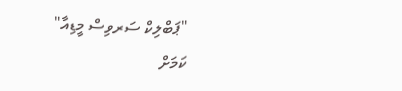"ޕަބްލިކް ސަރވިސް މީޑިއާ" ކަމަށް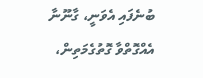ބުނެފައި އެވަނީ، ގާނޫނާ އެއްގޮތްވާ ގޮތުގެމަތިން،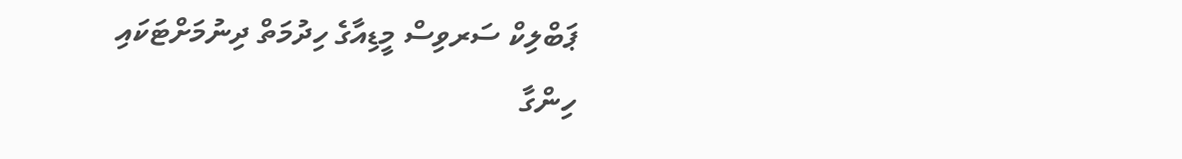ޕަބްލިކް ސަރވިސް މީޑިއާގެ ހިދުމަތް ދިނުމަށްޓަކައި ހިންގާ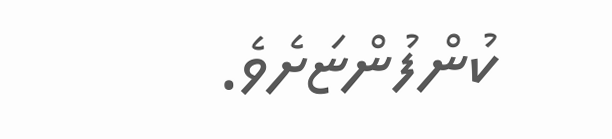ކުންފުންޏަށެވެ.